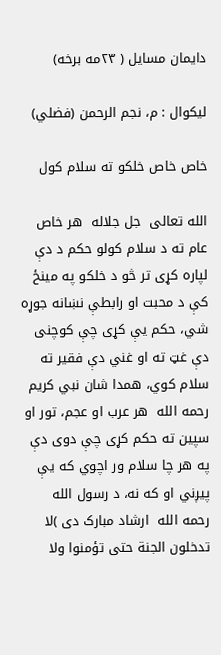دایمان مسایل ( ۲۳مه برخه)

لیکوال : م، نجم الرحمن (فضلي)

خاص خاص خلکو ته سلام کول

الله تعالی  جل جلاله  هر خاص عام ته د سلام کولو حکم د دې لپاره کړی تر څو د خلکو په مينځ کې د محبت او رابطې نښانه جوړه شي، حکم يې کړی چې کوچنی دې غټ ته او غني دې فقير ته سلام کوي، همدا شان نبي کريم  رحمه الله  هر عرب او عجم، تور او سپين ته حکم کړی چې دوی دې په هر چا سلام ور اچوي که يې پيږني او که نه، د رسول الله  رحمه الله  ارشاد مبارک دی )لا تدخلون الجنة حتى تؤمنوا ولا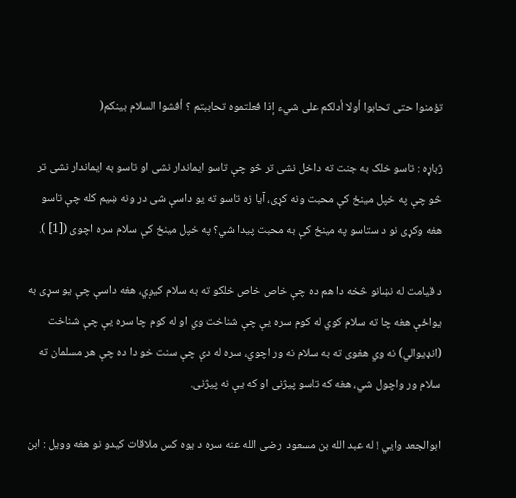تؤمنوا حتى تحابوا أولا أدلكم على شيء إذا فعلتموه تحاببتم ؟ أفشوا السلام بينكم(

ژباړه : تاسو خلک به جنت ته داخل نشی تر څو چې تاسو ايماندار نشی او تاسو به ايماندار نشی تر څو چې په خپل مينځ کې محبت ونه کړی، آيا زه تاسو ته يو داسې شی در ونه ښيم کله چې تاسو هغه وکړی نو د ستاسو په مينځ کې به محبت پيدا شي؟ په خپل مينځ کې سلام سره اچوی ([1] ).

د قيامت له نښانو څخه دا هم ده چې خاص خاص خلکو ته به سلام کيږي، هغه داسې چې يو سړی به يواځې هغه چا ته سلام کوي له کوم سره يې چې شناخت وي او له کوم چا سره يې چې شناخت (انډيوالي) نه وي هغوی ته به سلام نه ور اچوي، سره له دې چې سنت خو دا ده چې هر مسلمان ته سلام ور واچول شي، هغه که تاسو پيژنی او که يې نه پيژنی.

ابوالجعد وايي ! له عبد الله بن مسعود  رضی الله عنه سره د يوه کس ملاقات کيدو نو هغه وويل : ابن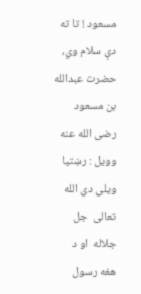مسعود ! تا ته دې سلام وي، حضرت عبدالله بن مسعود  رضی الله عنه وويل : رښتيا ويلي دي الله تعالی  جل جلاله  او د هغه رسول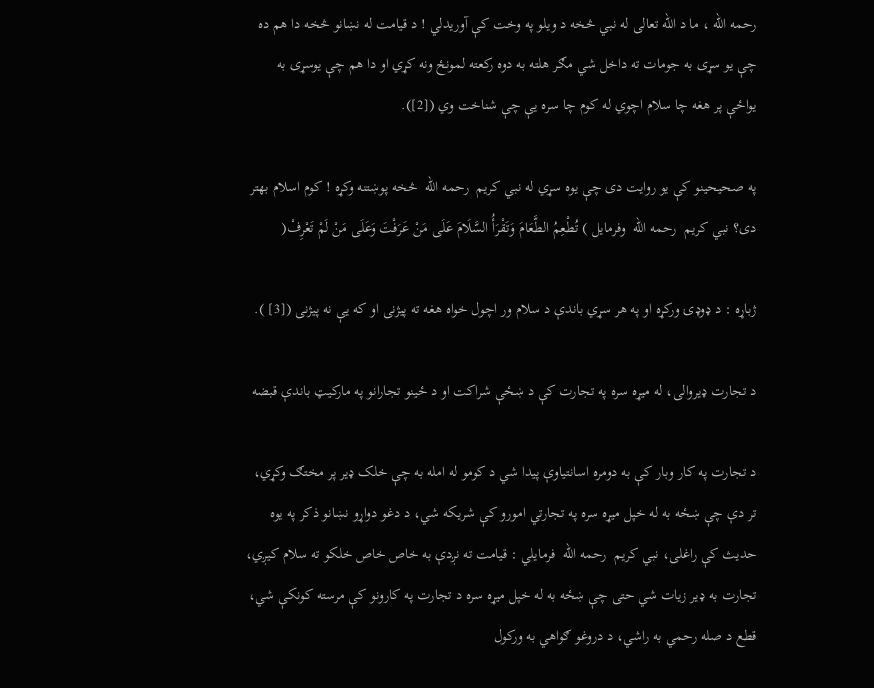رحمه الله ، ما د الله تعالی له نبي څخه د ويلو په وخت کې آوريدلي ! د قيامت له نښانو څخه دا هم ده چې يو سړی به جومات ته داخل شي مګر هلته به دوه رکعته لمونځ ونه کړي او دا هم چې يوسړی به يواځې پر هغه چا سلام اچوي له کوم چا سره يې چې شناخت وي ([2]).

په صحيحينو کې يو روايت دی چې يوه سړي له نبي کريم  رحمه الله  څخه پوښتنه وکړه ! کوم اسلام بهتر دی؟ نبي کريم  رحمه الله  وفرمايل ) تُطْعِمُ الطَّعَامَ وَتَقْرَأُ السَّلَامَ عَلَى مَنْ عَرَفْتَ وَعَلَى مَنْ لَمْ تَعْرِفْ(

ژباړه : د ډوډۍ ورکړه او په هر سړي باندې د سلام ور اچول خواه هغه ته پيژنی او که يې نه پيژنی ([3] ).

د تجارت ډيروالی، له ميړه سره په تجارت کې د ښځې شراکت او د ځينو تجارانو په مارکيټ باندې قبضه

د تجارت په کار وبار کې به دومره اسانتياوې پيدا شي د کومو له امله به چې خلک ډير پر مختګ وکړي، تر دې چې ښځه به له خپل ميړه سره په تجارتي امورو کې شريکه شي، د دغو دواړو نښانو ذکر په يوه حديث کې راغلی، نبي کريم  رحمه الله  فرمايلي : قيامت ته نږدې به خاص خاص خلکو ته سلام کيږي، تجارت به ډير زيات شي حتی چې ښځه به له خپل ميړه سره د تجارت په کارونو کې مرسته کونکې شي، قطع د صله رحمي به راشي، د دروغو ګواهي به ورکول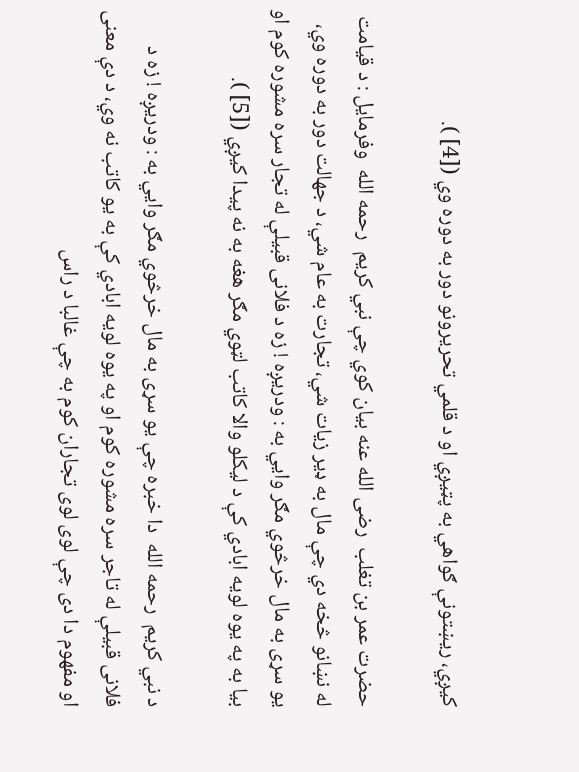کيږي، ريښتونې ګواهي به پټيږي او د قلمي تحريرونو دور به دوره وي ([4] ).

حضرت عمر بن تغلب  رضی الله عنه بيان کوي چې نبي کريم  رحمه الله  وفرمايل : د قيامت له نښانو څخه دي چې مال به ډير زيات شي، تجارت به عام شي، د جهالت دور به دوره وي، يو سړی به مال خرڅوي مګر وايي به : ودريږه ! زه د فلانی قبيلې له تجار سره مشوره کوم او بيا به په يوه لويه ابادي کې د ليکلو والا کاتب لټوي مګر هغه به نه پيدا کيږي ([5] ).

د نبي کريم  رحمه الله  دا خبره چې يو سړی به مال خرڅوي مګر وايي به : ودريږه ! زه د فلانی قبيلې له تاجر سره مشوره کوم او په يوه لويه ابادي کې به يو کاتب نه وي، د دې معنی او مفهوم دا دی چې لوی لوی تجاران کوم به چې غالبا د راس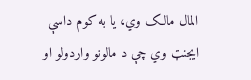المال مالک وي، يا به کوم داسې ايجنټ وي چې د مالونو واردولو او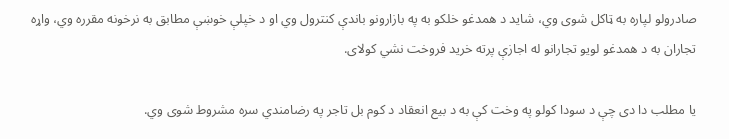صادرولو لپاره به ټاکل شوی وي، شايد د همدغو خلکو به په بازارونو باندې کنترول وي او د خپلې خوښې مطابق به نرخونه مقرره وي، واړه تجاران به د همدغو لويو تجارانو له اجازې پرته خريد فروخت نشي کولای.

يا مطلب دا دی چې د سودا کولو په وخت کې به د بيع انعقاد د کوم بل تاجر په رضامندي سره مشروط شوی وي.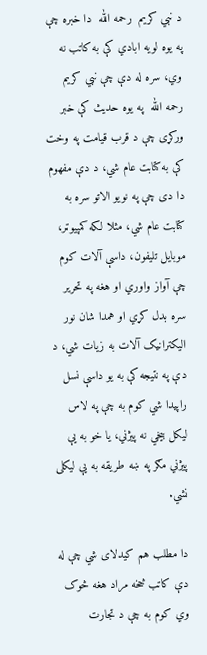د نبي کريم  رحمه الله  دا خبره چې په يوه لويه ابادي کې به کاتب نه وي، سره له دې چې نبي کريم  رحمه الله  په يوه حديث کې خبر ورکړی چې د قرب قيامت په وخت کې به کتابت عام شي، د دې مفهوم دا دی چې په نويو الاتو سره به کتابت عام شي، مثلا لکه کمپيوټر، موبايل تليفون، داسې آلات کوم چې آواز واوري او هغه په تحرير سره بدل کړي او همدا شان نور اليکترانيک آلات به زيات شي، د دې په نتيجه کې به يو داسې نسل راپيدا شي کوم به چې په لاس ليکل بيخي نه پيژني، يا خو به يې پيژني مګر په ښه طريقه به يې ليکلی نشي.

دا مطلب هم کيدلای شي چې له دې کاتب څخه مراد هغه څوک وي کوم به چې د تجارت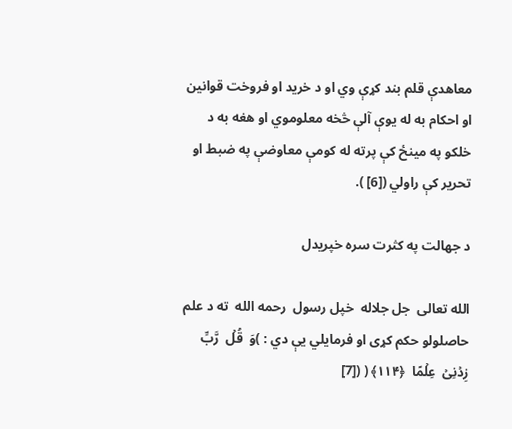معاهدې قلم بند کړې وي او د خريد او فروخت قوانين او احکام به له يوې آلې څخه معلوموي او هغه به د خلکو په مينځ کې پرته له کومې معاوضې په ضبط او تحرير کې راولي ([6] ).

د جهالت په کثرت سره خپريدل

الله تعالی  جل جلاله  خپل رسول  رحمه الله  ته د علم حاصلولو حکم کړی او فرمايلي يې دي : )وَ  قُلۡ  رَّبِّ  زِدۡنِیۡ  عِلۡمًا  ﴿۱۱۴﴾ ( ([7]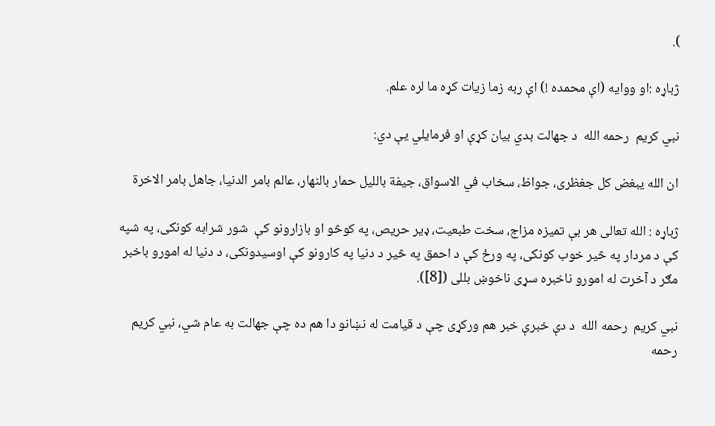).

ژباړه :او ووايه (اې محمده !) اې ربه زما زيات کړه ما لره علم.

نبي کريم  رحمه الله  د جهالت بدي بيان کړې او فرمايلي يې دي:

ان الله يبغض کل جغظری، جواظ، سخاب في الاسواق، جيفة بالليل حمار بالنهار، عالم بامر الدنيا، جاهل بامر الاخرة

ژباړه : الله تعالی هر بې تميزه مزاج، سخت طبعيت، ډير حريص، په کوڅو او بازارونو کې  شور شرابه کونکی، په شپه کې د مردار په څير خوب کونکی، په ورځ کې د احمق په څير د دنيا په کارونو کې اوسيدونکی، د دنيا له امورو باخبر مګر د آخرت له امورو ناخبره سړی ناخوښ بللی ([8]).

نبي کريم  رحمه الله  د دې خبرې خبر هم ورکړی چې د قيامت له نښانو دا هم ده چې جهالت به عام شي، نبي کريم  رحمه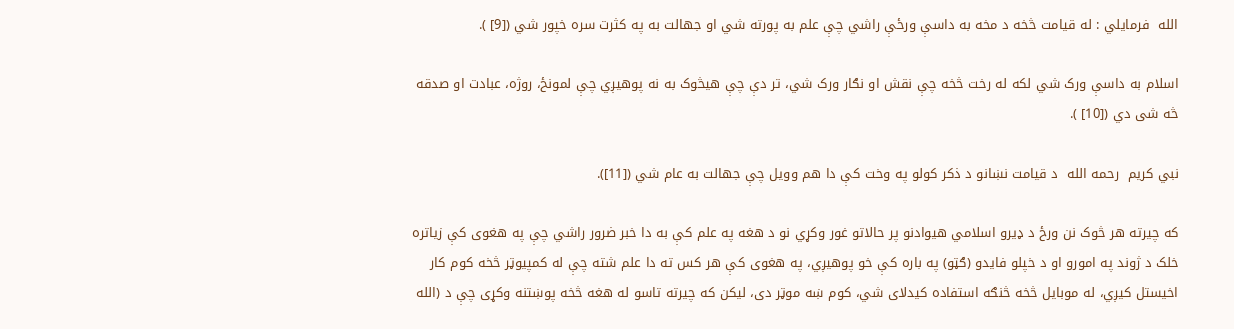الله  فرمايلي : له قيامت څخه د مخه به داسې ورځې راشي چې علم به پورته شي او جهالت به په کثرت سره خپور شي ([9] ).

اسلام به داسې ورک شي لکه له رخت څخه چې نقش او نګار ورک شي، تر دې چې هيڅوک به نه پوهيږي چې لمونځ، روژه، عبادت او صدقه څه شی دي ([10] ).

نبي کريم  رحمه الله  د قيامت نښانو د ذکر کولو په وخت کې دا هم وويل چې جهالت به عام شي ([11]).

که چيرته هر څوک نن ورځ د ډيرو اسلامي هيوادنو پر حالاتو غور وکړي نو د هغه په علم کې به دا خبر ضرور راشي چې په هغوی کې زياتره خلک د ژوند په امورو او د خپلو فايدو (ګټو) په باره کې خو پوهيږي، په هغوی کې هر کس ته دا علم شته چې له کمپيوټر څخه کوم کار اخيستل کيږي، له موبايل څخه څنګه استفاده کيدلای شي، کوم ښه موټر دی، ليکن که چيرته تاسو له هغه څخه پوښتنه وکړی چې د (الله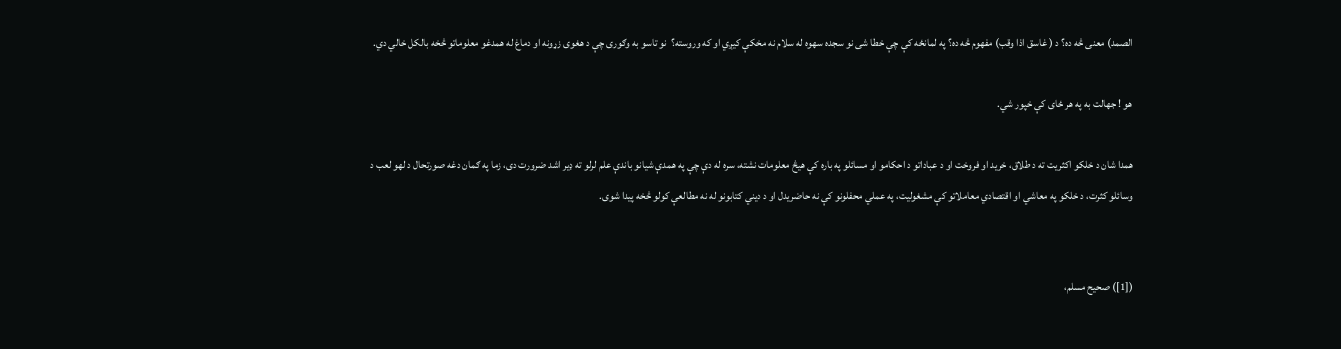الصمد) معنی څه ده؟ د ( غاسق اذا وقب) مفهوم څه ده؟ په لمانځه کې چې خطا شی نو سجده سهوه له سلام نه مخکې کيږي او که وروسته؟  نو تاسو به وګوری چې د هغوی زړونه او دماغ له همدغو معلوماتو څخه بالکل خالي دي.

هو ! جهالت به په هر ځای کې خپور شي.

همدا شان د خلکو اکثريت ته د طلاق، خريد او فروخت او د عباداتو د احکامو او مسائلو په باره کې هيڅ معلومات نشته، سره له دې چې په همدې شيانو باندې علم لرلو ته ډير اشد ضرورت دی، زما په ګمان دغه صورتحال د لهو لعب د وسائلو کثرت، د خلکو په معاشي او اقتصادي معاملاتو کې مشغوليت، په عملي محفلونو کې نه حاضريدل او د ديني کتابونو له نه مطالعې کولو څخه پيدا شوی.


([1]) صحيح مسلم،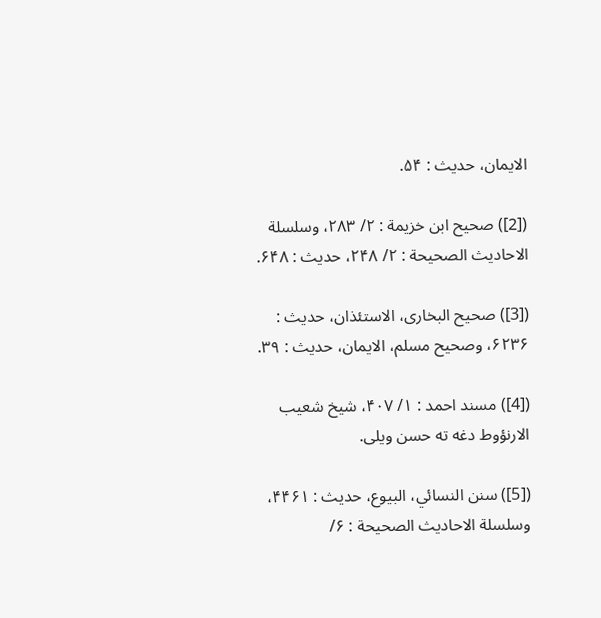الايمان، حديث : ۵۴.

([2]) صحيح ابن خزيمة : ۲/ ۲۸۳، وسلسلة الاحاديث الصحيحة : ۲/ ۲۴۸، حديث : ۶۴۸.

([3]) صحيح البخاری، الاستئذان، حديث : ۶۲۳۶، وصحيح مسلم، الايمان، حديث : ۳۹.

([4]) مسند احمد : ۱/ ۴۰۷، شيخ شعيب الارنؤوط دغه ته حسن ويلی.

([5]) سنن النسائي، البيوع، حديث : ۴۴۶۱، وسلسلة الاحاديث الصحيحة : ۶/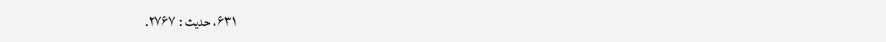۶۳۱، حديث : ۲۷۶۷.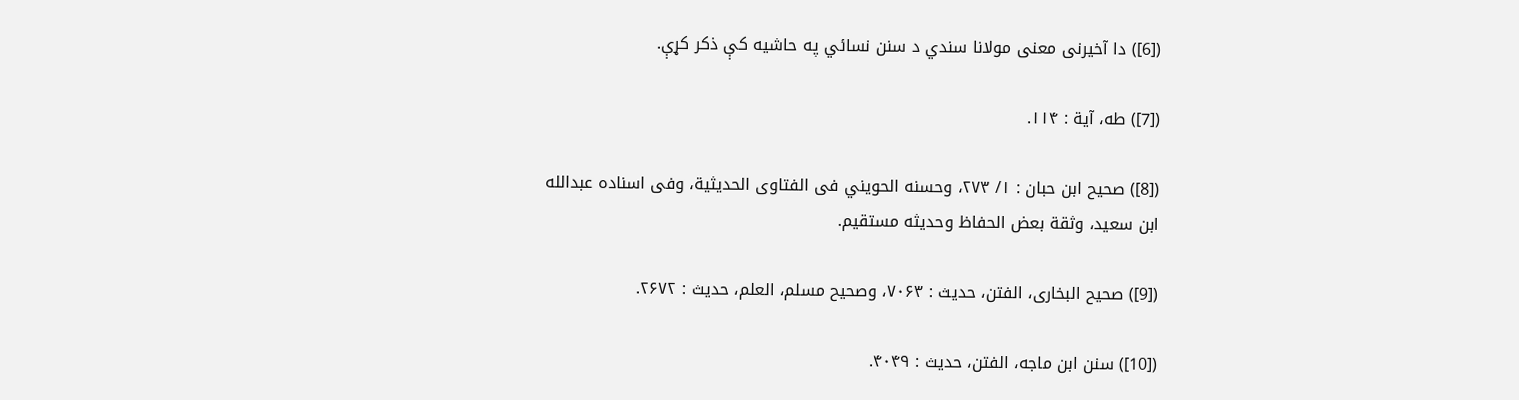([6]) دا آخيرنی معنی مولانا سندي د سنن نسائي په حاشيه کې ذکر کړې.

([7]) طه، آية : ۱۱۴.

([8]) صحيح ابن حبان : ۱/ ۲۷۳، وحسنه الحويني فی الفتاوی الحديثية، وفی اسناده عبدالله ابن سعيد، وثقة بعض الحفاظ وحديثه مستقيم.

([9]) صحيح البخاری، الفتن، حديث : ۷۰۶۳، وصحيح مسلم، العلم، حديث : ۲۶۷۲.

([10]) سنن ابن ماجه، الفتن، حديث : ۴۰۴۹.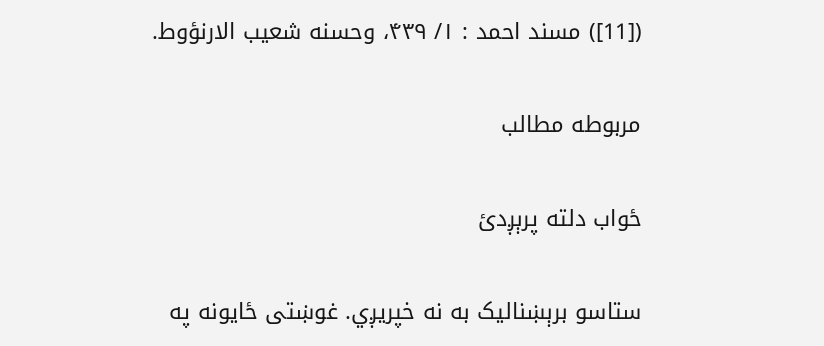([11]) مسند احمد : ۱/ ۴۳۹، وحسنه شعيب الارنؤوط.

مربوطه مطالب

ځواب دلته پرېږدئ

ستاسو برېښناليک به نه خپريږي. غوښتى ځایونه په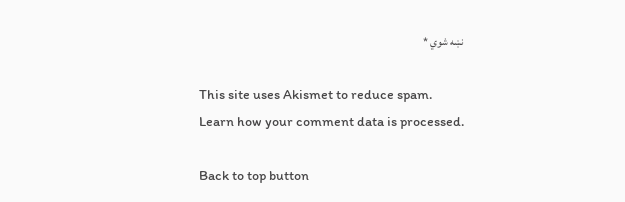نښه شوي *

This site uses Akismet to reduce spam. Learn how your comment data is processed.

Back to top button